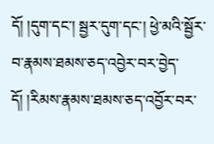དོ། །དུག་དང་། སྦྱར་དུག་དང་། ཕྱེ་མའི་སྦྱོར་བ་རྣམས་ཐམས་ཅད་འབྱེར་བར་བྱེད་དོ། །རིམས་རྣམས་ཐམས་ཅད་འབྱོར་བར་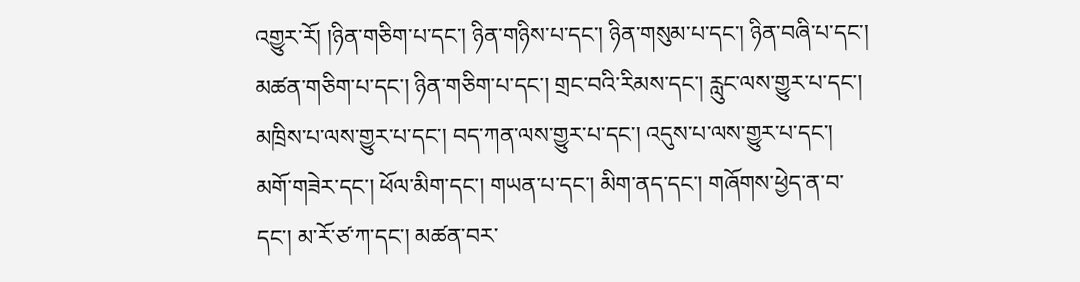འགྱུར་རོ། །ཉིན་གཅིག་པ་དང་། ཉིན་གཉིས་པ་དང་། ཉིན་གསུམ་པ་དང་། ཉིན་བཞི་པ་དང་། མཚན་གཅིག་པ་དང་། ཉིན་གཅིག་པ་དང་། གྲང་བའི་རིམས་དང་། རླུང་ལས་གྱུར་པ་དང་། མཁྲིས་པ་ལས་གྱུར་པ་དང་། བད་ཀན་ལས་གྱུར་པ་དང་། འདུས་པ་ལས་གྱུར་པ་དང་། མགོ་གཟེར་དང་། ཕོལ་མིག་དང་། གཡན་པ་དང་། མིག་ནད་དང་། གཞོགས་ཕྱེད་ན་བ་དང་། མ་རོ་ཙ་ཀ་དང་། མཚན་བར་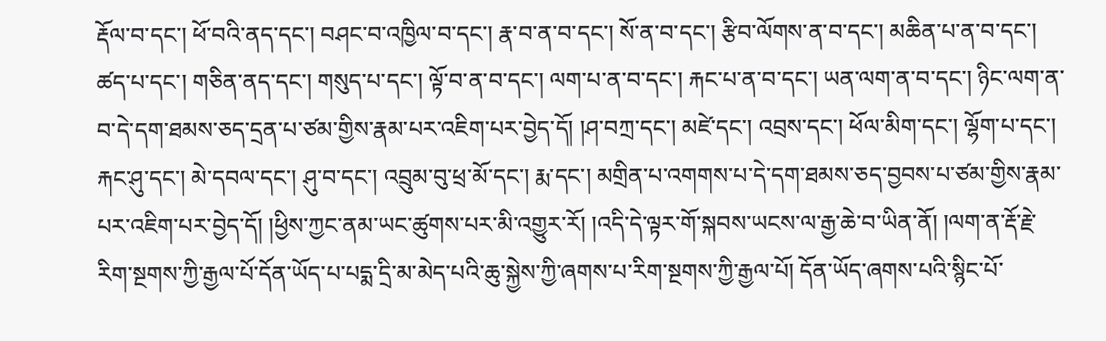རྡོལ་བ་དང་། ཕོ་བའི་ནད་དང་། བཤང་བ་འཁྱིལ་བ་དང་། རྣ་བ་ན་བ་དང་། སོ་ན་བ་དང་། རྩིབ་ལོགས་ན་བ་དང་། མཆིན་པ་ན་བ་དང་། ཚད་པ་དང་། གཅིན་ནད་དང་། གསུད་པ་དང་། ལྟོ་བ་ན་བ་དང་། ལག་པ་ན་བ་དང་། རྐང་པ་ན་བ་དང་། ཡན་ལག་ན་བ་དང་། ཉིང་ལག་ན་བ་དེ་དག་ཐམས་ཅད་དྲན་པ་ཙམ་གྱིས་རྣམ་པར་འཇིག་པར་བྱེད་དོ། །ཤ་བཀྲ་དང་། མཛེ་དང་། འབྲས་དང་། ཕོལ་མིག་དང་། ལྷོག་པ་དང་། རྐང་ཤུ་དང་། མེ་དབལ་དང་། ཤུ་བ་དང་། འབྲུམ་བུ་ཕྲ་མོ་དང་། རྨ་དང་། མགྲིན་པ་འགགས་པ་དེ་དག་ཐམས་ཅད་བྱབས་པ་ཙམ་གྱིས་རྣམ་པར་འཇིག་པར་བྱེད་དོ། །ཕྱིས་ཀྱང་ནམ་ཡང་ཚུགས་པར་མི་འགྱུར་རོ། །འདི་དེ་ལྟར་གོ་སྐབས་ཡངས་ལ་རྒྱ་ཆེ་བ་ཡིན་ནོ། །ལག་ན་རྡོ་རྗེ་རིག་སྔགས་ཀྱི་རྒྱལ་པོ་དོན་ཡོད་པ་པདྨ་དྲི་མ་མེད་པའི་ཆུ་སྐྱེས་ཀྱི་ཞགས་པ་རིག་སྔགས་ཀྱི་རྒྱལ་པོ། དོན་ཡོད་ཞགས་པའི་སྙིང་པོ་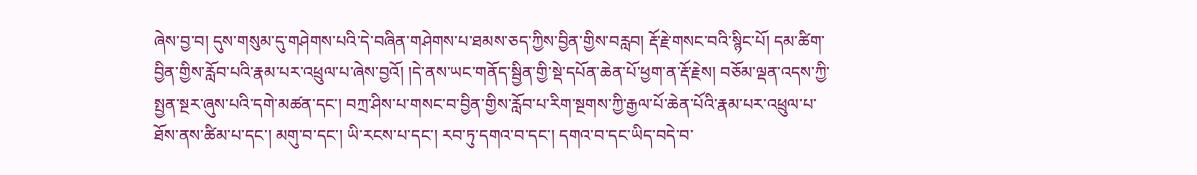ཞེས་བྱ་བ། དུས་གསུམ་དུ་གཤེགས་པའི་དེ་བཞིན་གཤེགས་པ་ཐམས་ཅད་ཀྱིས་བྱིན་གྱིས་བརླབ། རྡོ་རྗེ་གསང་བའི་སྙིང་པོ། དམ་ཚིག་བྱིན་གྱིས་རློབ་པའི་རྣམ་པར་འཕྲུལ་པ་ཞེས་བྱའོ། །དེ་ནས་ཡང་གནོད་སྦྱིན་གྱི་སྡེ་དཔོན་ཆེན་པོ་ཕྱག་ན་རྡོ་རྗེས། བཅོམ་ལྡན་འདས་ཀྱི་སྤྱན་སྔར་ཞུས་པའི་དགེ་མཚན་དང་། བཀྲ་ཤིས་པ་གསང་བ་བྱིན་གྱིས་རློབ་པ་རིག་སྔགས་ཀྱི་རྒྱལ་པོ་ཆེན་པོའི་རྣམ་པར་འཕྲུལ་པ་ཐོས་ནས་ཚིམ་པ་དང་། མགུ་བ་དང་། ཡི་རངས་པ་དང་། རབ་ཏུ་དགའ་བ་དང་། དགའ་བ་དང་ཡིད་བདེ་བ་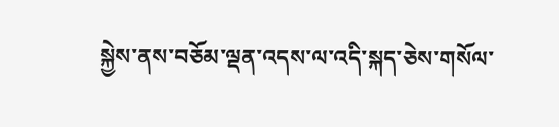སྐྱེས་ནས་བཅོམ་ལྡན་འདས་ལ་འདི་སྐད་ཅེས་གསོལ་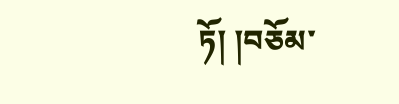ཏོ། །བཅོམ་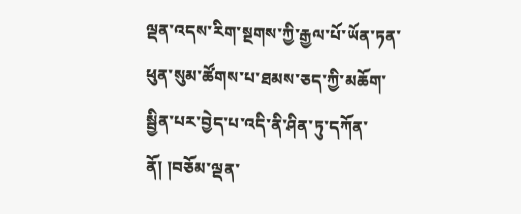ལྡན་འདས་རིག་སྔགས་ཀྱི་རྒྱལ་པོ་ཡོན་ཏན་ཕུན་སུམ་ཚོགས་པ་ཐམས་ཅད་ཀྱི་མཆོག་སྦྱིན་པར་བྱེད་པ་འདི་ནི་ཤིན་ཏུ་དཀོན་ནོ། །བཅོམ་ལྡན་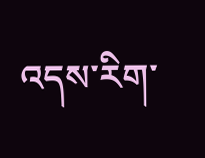འདས་རིག་